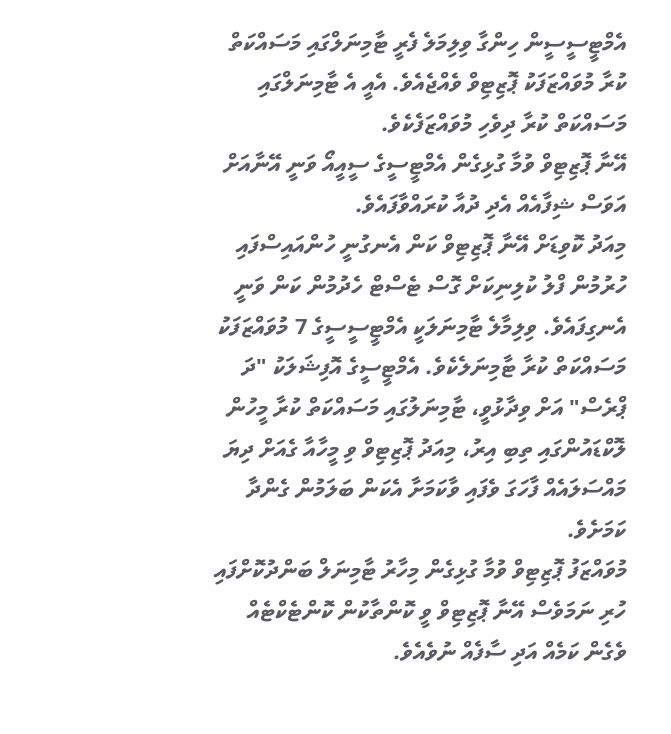އެމްޓީސީސީން ހިންގާ ވިލިމަލެ ފެރީ ޓާމިނަލްގައި މަސައްކަތް ކުރާ މުވައްޒަފަކު ޕޮޒިޓިވް ވެއްޖެއެވެ. އެއީ އެ ޓާމިނަލްގައި މަސައްކަތް ކުރާ ދިވެހި މުވައްޒަފެކެވެ.
އޭނާ ޕޮޒިޓިވް ވުމާ ގުޅިގެން އެމްޓީސީގެ ސީއީއޯ ވަނީ އޭނާއަށް އަވަސް ޝިފާއެއް އެދި ދުއާ ކުރައްވާފައެވެ.
މިއަދު ކޮވިޑަށް އޭނާ ޕޮޒިޓިވް ކަން އެނގުނީ ހުންއައިސްފައި ހުރުމުން ފްލު ކުލިނިކަށް ގޮސް ޓެސްޓް ހެދުމުން ކަން ވަނީ އެނގިފައެވެ. ވިލިމާލެ ޓާމިނަލަކީ އެމްޓީސީސީގެ 7 މުވައްޒަފަކު މަސައްކަތް ކުރާ ޓާމިނަލެކެވެ. އެމްޓީސީގެ އޮފިޝަލަކު "ދަ ޕްރެސް" އަށް ވިދާޅުވީ، ޓާމިނަލުގައި މަސައްކަތް ކުރާ މީހުން ލޮކްޑައުންގައި ތިބި އިރު، މިއަދު ޕޮޒިޓިވް ވި މީހާއާ ގެއަށް ދިޔަ މައްސަލައެއް ފާހަގަ ވެފައި ވާކަމަށާ އެކަން ބަލަމުން ގެންދާ ކަމަށެވެ.
މުވައްޒަފު ޕޮޒިޓިވް ވުމާ ގުޅިގެން މިހާރު ޓާމިނަލް ބަންދުކޮށްފައި ހުރި ނަމަވެސް އޭނާ ޕޮޒިޓިވް ވީ ކޮންތާކުން ކޮންޓެކްޓެއް ވެގެން ކަމެއް އަދި ސާފެއް ނުވެއެވެ.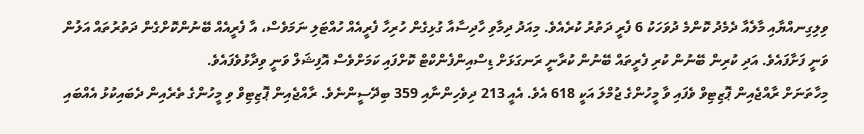ވިލިގިނއްޔާއި މާލެއާ ދެމެދު ކޮންމެ ދުވަހަކު 6 ފެރީ ދަތުރު ކުރެއެވެ. މިއަދު ދިމާވި ހާދިސާއާ ގުޅިގެން ހުރިހާ ފެރީއެއް ހުއްޓަލި ނަމަވެސް، އާ ފެރީއެއް ބޭނުންކޮށްގެން ދަތުރުތައް އަލުން ވަނީ ފަށާފައެވެ. އަދި ކުރިން ބޭނުން ކުރި ފެރީތައް ބޭނުން ކުރާނީ ރަނގަޅަށް ޑިސްއިންފެންކްޓް ކޮށްފައި ކަމަށްވެސް އޮފިޝަލް ވަނީ ވިދާޅުވެފައެވެ.
މިހާތަނަށް ރާއްޖެއިން ޕޮޒިޓިވް ވެފައި ވާ މީހުންގެ ޖުމްލަ އަކީ 618 އެވެ. އެއީ 213 ދިވެހިންނާއި 359 ބިދޭސީންނެވެ. ރާއްޖެއިން ޕޮޒިޓިވް ވި މީހުންގެ ތެރެއިން ދެބައިކުޅު އެއްބައި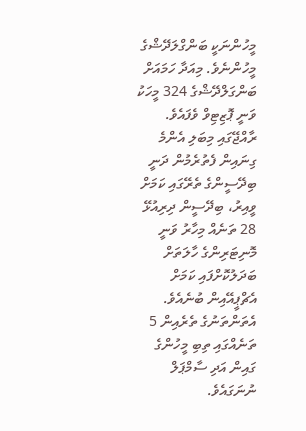މީހުންނަކީ ބަންގްލަދޭޝްގެ މީހުންނެވެ. މިއަދާ ހަމައަށް ބަންގަލްދޭޝްގެ 324 މީހަކު ވަނީ ޕޮޒިޓިވް ވެފައެވެ.
ރާއްޖޭގައި މިބަލި އެންމެ ގިނައިން ފެތުރެމުން ދަނީ ބިދޭސީންގެ ތެރޭގައި ކަމަށް ވީއިރު، ބިދޭސީން ދިރިއުޅޭ 28 ތަނެއް މިހާރު ވަނީ މޮނިޓަރިންގެ ހާލަތަށް ބަދަލުކޮށްފައި ކަމަށް އެޗްޕީއޭއިން ބުނެއެވެ. އެތަންތަނުގެ ތެރެއިން 5 ތަނެއްގައި ތިބި މީހުންގެ ގައިން އަދި ސާމްޕަލް ނުނަގައެވެ.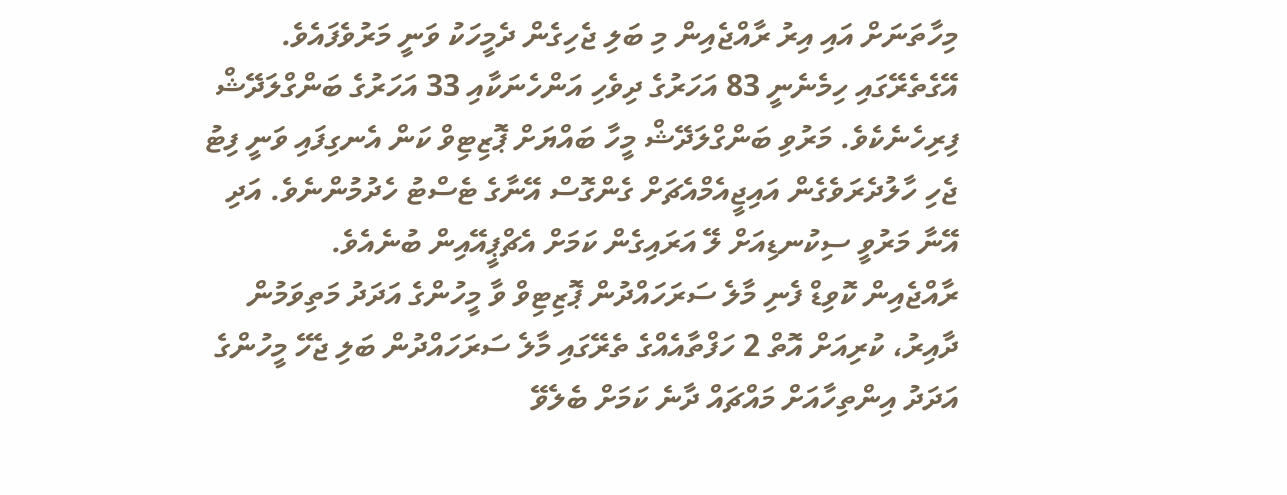މިހާތަނަށް އައި އިރު ރާއްޖެއިން މި ބަލި ޖެހިގެން ދެމީހަކު ވަނީ މަރުވެފައެވެ. އޭގެތެރޭގައި ހިމެނެނީ 83 އަހަރުގެ ދިވެހި އަންހެނަކާއި 33 އަހަރުގެ ބަންގްލަދޭޝް ފިރިހެނެކެވެ. މަރުވި ބަންގްލަދޭޝް މީހާ ބައްޔަށް ޕޮޒިޓިވް ކަން އެނގިފައި ވަނީ ފިޓު ޖެހި ހާލުދެރަވެގެން އައިޖީއެމްއެޗަށް ގެންގޮސް އޭނާގެ ޓެސްޓު ހެދުމުންނެވެ. އަދި އޭނާ މަރުވީ ސިކުނޑިއަށް ލޭ އަރައިގެން ކަމަށް އެޗްޕީއޭއިން ބުނެއެވެ.
ރާއްޖެއިން ކޮވިޑް ފެނި މާލެ ސަރަހައްދުން ޕޮޒިޓިވް ވާ މީހުންގެ އަދަދު މަތިވަމުން ދާއިރު، ކުރިއަށް އޮތް 2 ހަފްތާއެއްގެ ތެރޭގައި މާލެ ސަރަހައްދުން ބަލި ޖެހޭ މީހުންގެ އަދަދު އިންތިހާއަށް މައްޗައް ދާނެ ކަމަށް ބެލެވޭ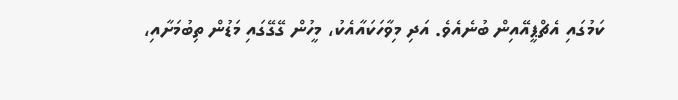ކަމުގައި އެޗްޕީއޭއިން ބުނެއެވެ. އަދި މިވާހަކައާއެކު، މީހުން ގޭގޭގައި މަޑުން ތިބުމަށާއި،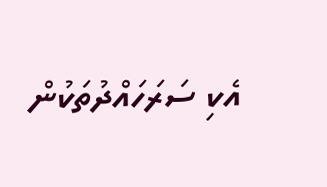އެކި ސަރަހައްދުތަކުން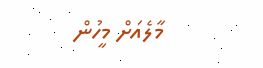މާލެއަށް މީހުން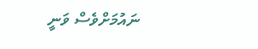ނައުމަށްވެސް ވަނީ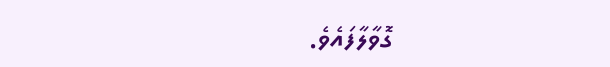ގޮވާލާފައެވެ.